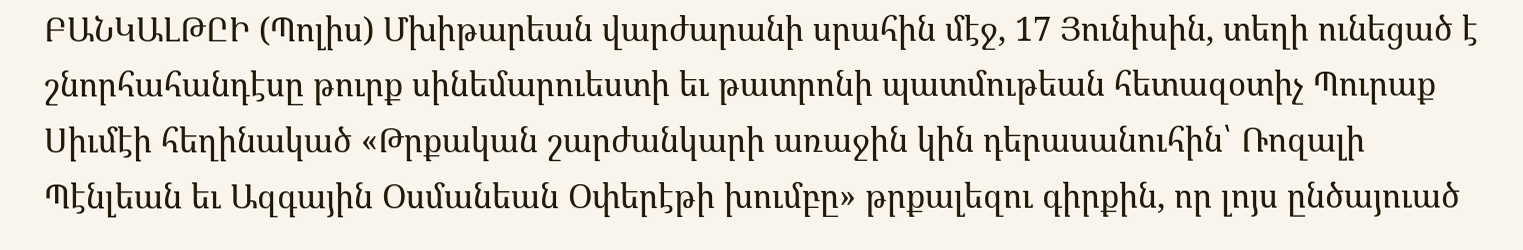ԲԱՆԿԱԼԹԸԻ (Պոլիս) Մխիթարեան վարժարանի սրահին մէջ, 17 Յունիսին, տեղի ունեցած է շնորհահանդէսը թուրք սինեմարուեստի եւ թատրոնի պատմութեան հետազօտիչ Պուրաք Սիւմէի հեղինակած «Թրքական շարժանկարի առաջին կին դերասանուհին՝ Ռոզալի Պէնլեան եւ Ազգային Օսմանեան Օփերէթի խումբը» թրքալեզու գիրքին, որ լոյս ընծայուած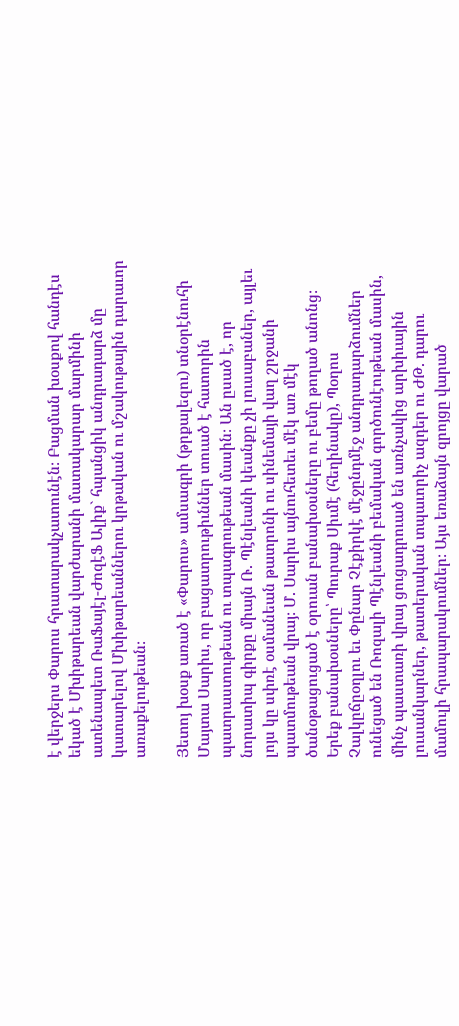է վերջերս Փարոս հրատարակչատունէն։ Բացման խօսքով հանդէս եկած է Մխիթարեան վարժարանի մատակարար մարմինի ատենապետ ՌաՖայէլ-ԺոզէՖ Ալիք` հպանցիկ անդրադարձ մը կատարելով Մխիթարեաններու կրթական ու մշակութային դարաւոր առաքելութեան։

Յետոյ խօսք առած է «Փարոս» ամսագրի (թրքալեզու) տնօրէնուհի Մայտա Սարիս, որ բացատրութիւններ տուած է հատորին պատրաստութեան ու տպագրութեան մասին։ Ան ըսած է, որ նորատիպ գիրքը միայն Ռ. Պէնլեանի կեանքը չի լուսաբաներ, այլեւ լոյս կը սփռէ օսմանեան թատրոնի ու սինեմայի վաղ շրջանի պատմութեան վրայ։ Մ. Սարիս այնուհետեւ մէկ առ մէկ ծանօթացուցած է օրուան բանախօսները ու բեմը թողած անոնց։ Երեք բանախօսները՝ Պուրաք Սիւմէ (հեղինակը), Պօղոս Չալկըճըօղլու եւ Փընար Չէքիրկէ մէջընդմէջ անդրադարձումներ ունեցած են Ռոզալի Պէնլեանի բեմական գործունէութեան մասին, մինչ պաստառի վրայ ցուցադրուած են առնչակից արխիւային լուսանկարներ, թատերական տպաւորիչ ազդեր ու ԺԹ. դարու մամուլի հրապարակումներ։ Այս եռաձայն զրոյցը վարած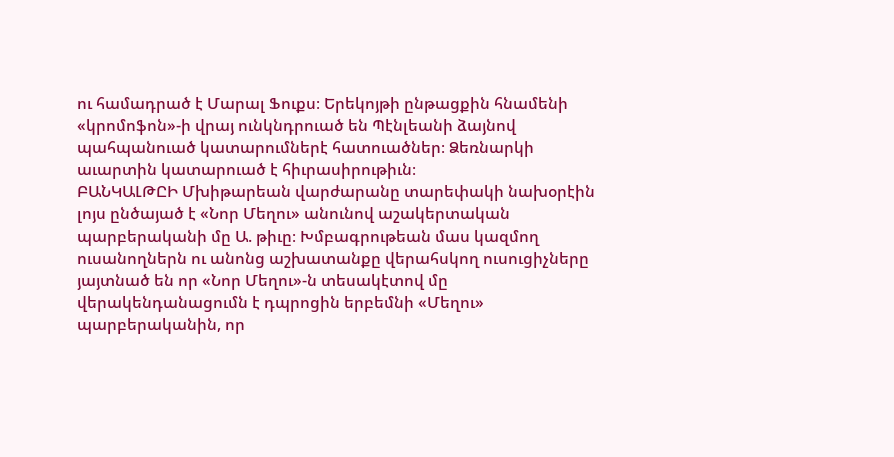ու համադրած է Մարալ Ֆուքս։ Երեկոյթի ընթացքին հնամենի «կրոմոֆոն»-ի վրայ ունկնդրուած են Պէնլեանի ձայնով պահպանուած կատարումներէ հատուածներ։ Ձեռնարկի աւարտին կատարուած է հիւրասիրութիւն։
ԲԱՆԿԱԼԹԸԻ Մխիթարեան վարժարանը տարեփակի նախօրէին լոյս ընծայած է «Նոր Մեղու» անունով աշակերտական պարբերականի մը Ա. թիւը։ Խմբագրութեան մաս կազմող ուսանողներն ու անոնց աշխատանքը վերահսկող ուսուցիչները յայտնած են որ «Նոր Մեղու»-ն տեսակէտով մը վերակենդանացումն է դպրոցին երբեմնի «Մեղու» պարբերականին, որ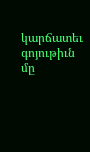կարճատեւ գոյութիւն մը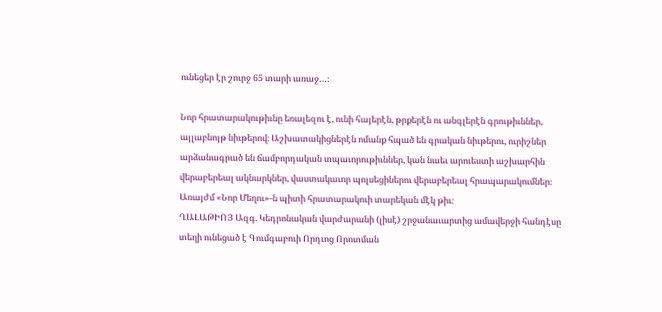ունեցեր էր շուրջ 65 տարի առաջ…։

Նոր հրատարակութիւնը եռալեզու է, ունի հայերէն, թրքերէն ու անգլերէն գրութիւններ, այլաբնոյթ նիւթերով։ Աշխատակիցներէն ոմանք հպած են գրական նիւթերու, ուրիշներ արձանագրած են ճամբորդական տպաւորութիւններ, կան նաեւ արուեստի աշխարհին վերաբերեալ ակնարկներ, վաստակաւոր պոլսեցիներու վերաբերեալ հրապարակումներ։ Առայժմ «Նոր Մեղու»-ն պիտի հրատարակուի տարեկան մէկ թիւ։
ՂԱԼԱԹԻՈՅ Ազգ. Կեդրոնական վարժարանի (լիսէ) շրջանաւարտից ամավերջի հանդէսը տեղի ունեցած է Գումգաբուի Որդւոց Որոտման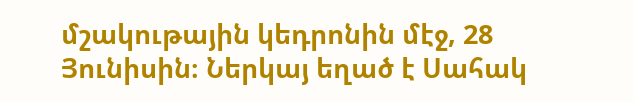մշակութային կեդրոնին մէջ, 28 Յունիսին։ Ներկայ եղած է Սահակ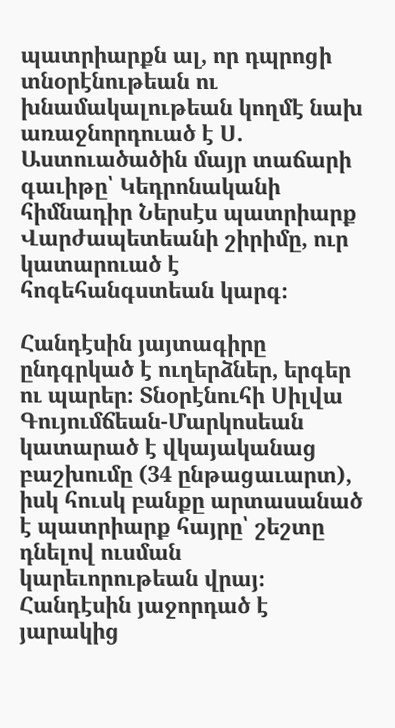պատրիարքն ալ, որ դպրոցի տնօրէնութեան ու խնամակալութեան կողմէ նախ առաջնորդուած է Ս. Աստուածածին մայր տաճարի գաւիթը՝ Կեդրոնականի հիմնադիր Ներսէս պատրիարք Վարժապետեանի շիրիմը, ուր կատարուած է հոգեհանգստեան կարգ։

Հանդէսին յայտագիրը ընդգրկած է ուղերձներ, երգեր ու պարեր։ Տնօրէնուհի Սիլվա Գույումճեան-Մարկոսեան կատարած է վկայականաց բաշխումը (34 ընթացաւարտ), իսկ հուսկ բանքը արտասանած է պատրիարք հայրը՝ շեշտը դնելով ուսման կարեւորութեան վրայ։ Հանդէսին յաջորդած է յարակից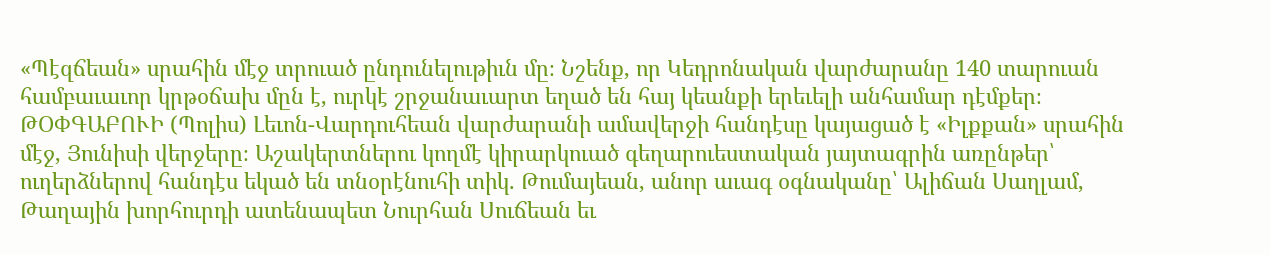«Պէզճեան» սրահին մէջ տրուած ընդունելութիւն մը։ Նշենք, որ Կեդրոնական վարժարանը 140 տարուան համբաւաւոր կրթօճախ մըն է, ուրկէ շրջանաւարտ եղած են հայ կեանքի երեւելի անհամար դէմքեր։
ԹՕՓԳԱԲՈՒԻ (Պոլիս) Լեւոն-Վարդուհեան վարժարանի ամավերջի հանդէսը կայացած է «Իլքքան» սրահին մէջ, Յունիսի վերջերը։ Աշակերտներու կողմէ կիրարկուած գեղարուեստական յայտագրին առընթեր՝ ուղերձներով հանդէս եկած են տնօրէնուհի տիկ. Թումայեան, անոր աւագ օգնականը՝ Ալիճան Սաղլամ, Թաղային խորհուրդի ատենապետ Նուրհան Սուճեան եւ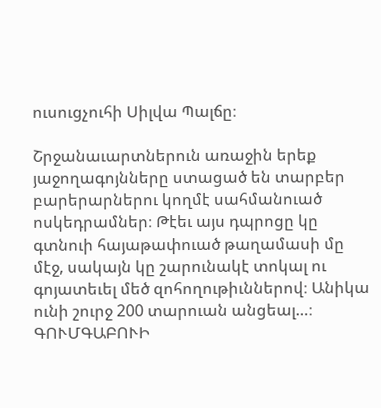ուսուցչուհի Սիլվա Պալճը։

Շրջանաւարտներուն առաջին երեք յաջողագոյնները ստացած են տարբեր բարերարներու կողմէ սահմանուած ոսկեդրամներ։ Թէեւ այս դպրոցը կը գտնուի հայաթափուած թաղամասի մը մէջ, սակայն կը շարունակէ տոկալ ու գոյատեւել մեծ զոհողութիւններով։ Անիկա ունի շուրջ 200 տարուան անցեալ…։
ԳՈՒՄԳԱԲՈՒԻ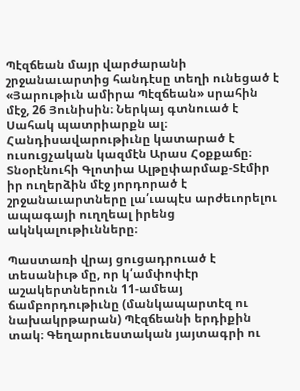Պէզճեան մայր վարժարանի շրջանաւարտից հանդէսը տեղի ունեցած է «Յարութիւն ամիրա Պէզճեան» սրահին մէջ, 26 Յունիսին։ Ներկայ գտնուած է Սահակ պատրիարքն ալ։ Հանդիսավարութիւնը կատարած է ուսուցչական կազմէն Արաս Հօքքաճը։ Տնօրէնուհի Գլոտիա Ալթըփարմաք-Տէմիր իր ուղերձին մէջ յորդորած է շրջանաւարտները լա՛ւապէս արժեւորելու ապագայի ուղղեալ իրենց ակնկալութիւնները։

Պաստառի վրայ ցուցադրուած է տեսանիւթ մը, որ կ՛ամփոփէր աշակերտներուն 11-ամեայ ճամբորդութիւնը (մանկապարտէզ ու նախակրթարան) Պէզճեանի երդիքին տակ։ Գեղարուեստական յայտագրի ու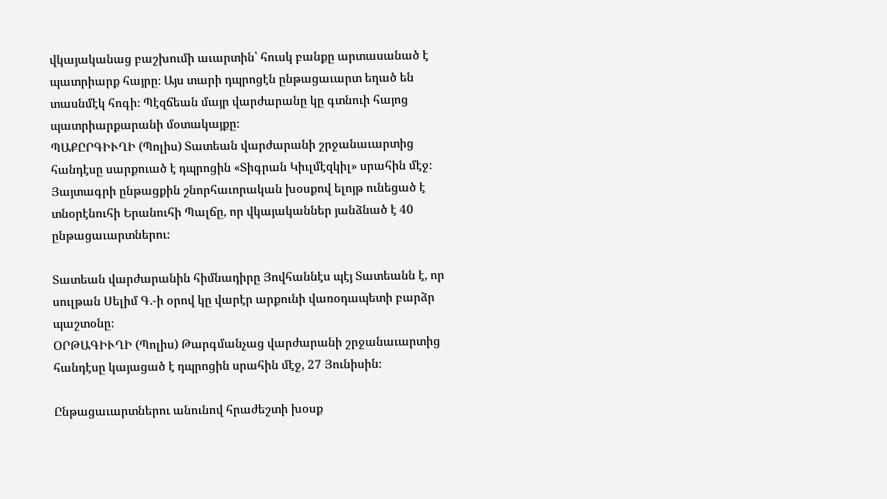վկայականաց բաշխումի աւարտին՝ հուսկ բանքը արտասանած է պատրիարք հայրը։ Այս տարի դպրոցէն ընթացաւարտ եղած են տասնմէկ հոգի։ Պէզճեան մայր վարժարանը կը գտնուի հայոց պատրիարքարանի մօտակայքը։
ՊԱՔԸՐԳԻՒՂԻ (Պոլիս) Տատեան վարժարանի շրջանաւարտից հանդէսը սարքուած է դպրոցին «Տիգրան Կիւլմէզկիլ» սրահին մէջ։ Յայտագրի ընթացքին շնորհաւորական խօսքով ելոյթ ունեցած է տնօրէնուհի Երանուհի Պալճը, որ վկայականներ յանձնած է 40 ընթացաւարտներու։

Տատեան վարժարանին հիմնադիրը Յովհաննէս պէյ Տատեանն է, որ սուլթան Սելիմ Գ.-ի օրով կը վարէր արքունի վառօդապետի բարձր պաշտօնը։
ՕՐԹԱԳԻՒՂԻ (Պոլիս) Թարգմանչաց վարժարանի շրջանաւարտից հանդէսը կայացած է դպրոցին սրահին մէջ, 27 Յունիսին։

Ընթացաւարտներու անունով հրաժեշտի խօսք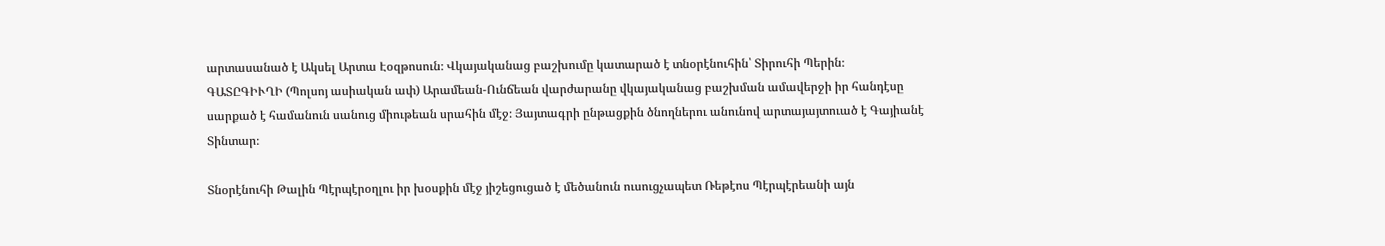արտասանած է Ակսել Արտա Էօզթոսուն։ Վկայականաց բաշխումը կատարած է տնօրէնուհին՝ Տիրուհի Պերին։
ԳԱՏԸԳԻՒՂԻ (Պոլսոյ ասիական ափ) Արամեան-Ունճեան վարժարանը վկայականաց բաշխման ամավերջի իր հանդէսը սարքած է համանուն սանուց միութեան սրահին մէջ։ Յայտագրի ընթացքին ծնողներու անունով արտայայտուած է Գայիանէ Տինտար։

Տնօրէնուհի Թալին Պէրպէրօղլու իր խօսքին մէջ յիշեցուցած է մեծանուն ուսուցչապետ Ռեթէոս Պէրպէրեանի այն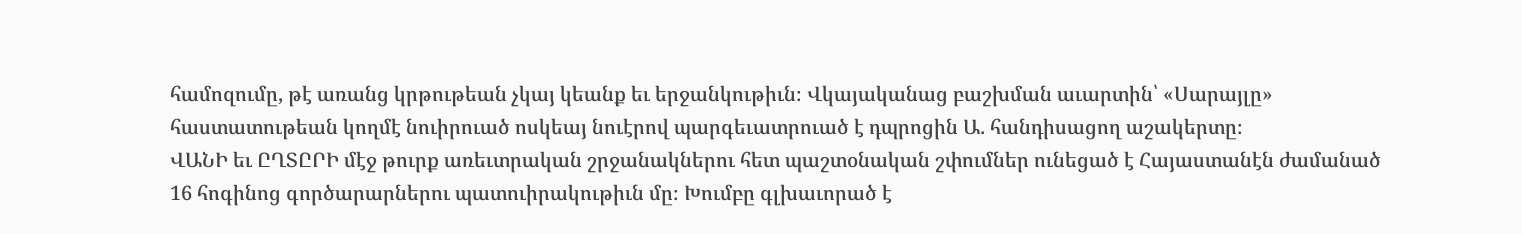համոզումը, թէ առանց կրթութեան չկայ կեանք եւ երջանկութիւն։ Վկայականաց բաշխման աւարտին՝ «Սարայլը» հաստատութեան կողմէ նուիրուած ոսկեայ նուէրով պարգեւատրուած է դպրոցին Ա. հանդիսացող աշակերտը։
ՎԱՆԻ եւ ԸՂՏԸՐԻ մէջ թուրք առեւտրական շրջանակներու հետ պաշտօնական շփումներ ունեցած է Հայաստանէն ժամանած 16 հոգինոց գործարարներու պատուիրակութիւն մը։ Խումբը գլխաւորած է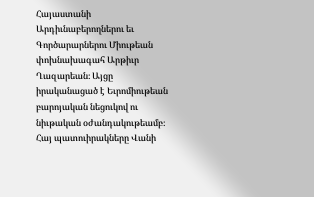Հայաստանի Արդիւնաբերողներու եւ Գործարարներու Միութեան փոխնախագահ Արթիւր Ղազարեան։ Այցը իրականացած է Եւրոմիութեան բարոյական նեցուկով ու նիւթական օժանդակութեամբ։ Հայ պատուիրակները Վանի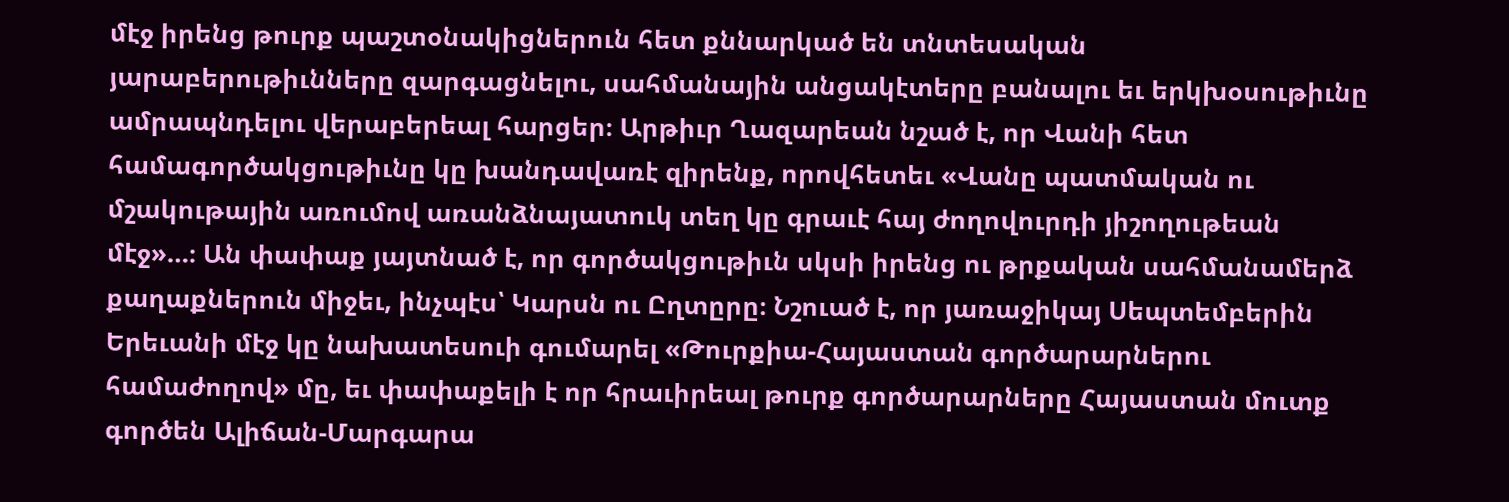մէջ իրենց թուրք պաշտօնակիցներուն հետ քննարկած են տնտեսական յարաբերութիւնները զարգացնելու, սահմանային անցակէտերը բանալու եւ երկխօսութիւնը ամրապնդելու վերաբերեալ հարցեր։ Արթիւր Ղազարեան նշած է, որ Վանի հետ համագործակցութիւնը կը խանդավառէ զիրենք, որովհետեւ «Վանը պատմական ու մշակութային առումով առանձնայատուկ տեղ կը գրաւէ հայ ժողովուրդի յիշողութեան մէջ»…։ Ան փափաք յայտնած է, որ գործակցութիւն սկսի իրենց ու թրքական սահմանամերձ քաղաքներուն միջեւ, ինչպէս՝ Կարսն ու Ըղտըրը։ Նշուած է, որ յառաջիկայ Սեպտեմբերին Երեւանի մէջ կը նախատեսուի գումարել «Թուրքիա-Հայաստան գործարարներու համաժողով» մը, եւ փափաքելի է որ հրաւիրեալ թուրք գործարարները Հայաստան մուտք գործեն Ալիճան-Մարգարա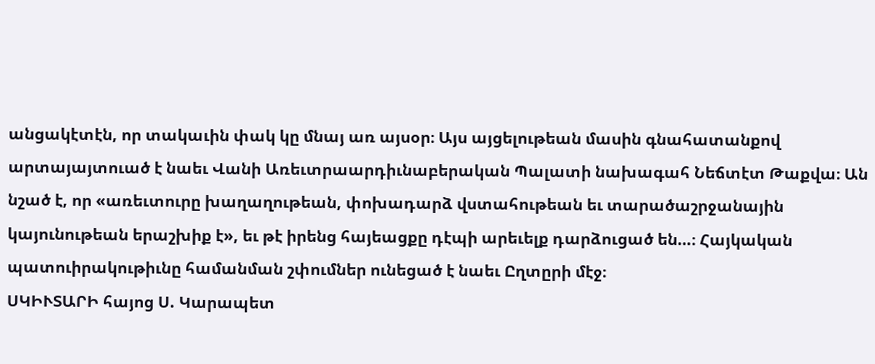անցակէտէն, որ տակաւին փակ կը մնայ առ այսօր։ Այս այցելութեան մասին գնահատանքով արտայայտուած է նաեւ Վանի Առեւտրաարդիւնաբերական Պալատի նախագահ Նեճտէտ Թաքվա։ Ան նշած է, որ «առեւտուրը խաղաղութեան, փոխադարձ վստահութեան եւ տարածաշրջանային կայունութեան երաշխիք է», եւ թէ իրենց հայեացքը դէպի արեւելք դարձուցած են…։ Հայկական պատուիրակութիւնը համանման շփումներ ունեցած է նաեւ Ըղտըրի մէջ։
ՍԿԻՒՏԱՐԻ հայոց Ս. Կարապետ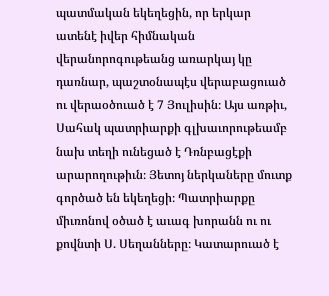պատմական եկեղեցին, որ երկար ատենէ իվեր հիմնական վերանորոգութեանց առարկայ կը դառնար, պաշտօնապէս վերաբացուած ու վերաօծուած է 7 Յուլիսին։ Այս առթիւ, Սահակ պատրիարքի գլխաւորութեամբ նախ տեղի ունեցած է Դռնբացէքի արարողութիւն։ Յետոյ ներկաները մուտք գործած են եկեղեցի։ Պատրիարքը միւռոնով օծած է աւագ խորանն ու ու քովնտի Ս. Սեղանները։ Կատարուած է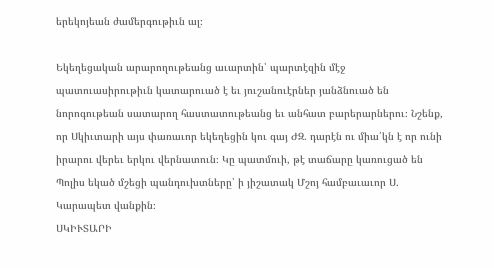երեկոյեան ժամերգութիւն ալ։

Եկեղեցական արարողութեանց աւարտին՝ պարտէզին մէջ պատուասիրութիւն կատարուած է եւ յուշանուէրներ յանձնուած են նորոգութեան սատարող հաստատութեանց եւ անհատ բարերարներու։ Նշենք, որ Սկիւտարի այս փառաւոր եկեղեցին կու գայ ԺԶ. դարէն ու միա՛կն է որ ունի իրարու վերեւ երկու վերնատուն։ Կը պատմուի, թէ տաճարը կառուցած են Պոլիս եկած մշեցի պանդուխտները՝ ի յիշատակ Մշոյ համբաւաւոր Ս. Կարապետ վանքին։
ՍԿԻՒՏԱՐԻ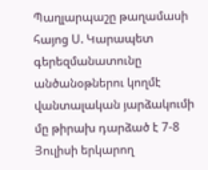Պաղլարպաշը թաղամասի հայոց Ս. Կարապետ գերեզմանատունը անծանօթներու կողմէ վանտալական յարձակումի մը թիրախ դարձած է 7-8 Յուլիսի երկարող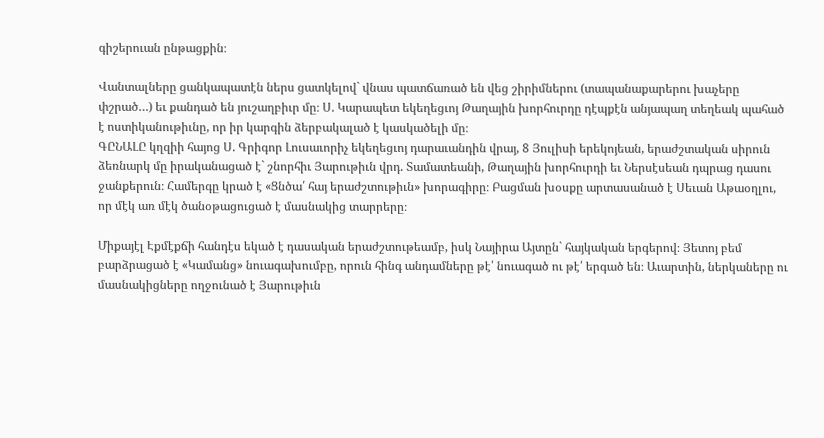գիշերուան ընթացքին։

Վանտալները ցանկապատէն ներս ցատկելով` վնաս պատճառած են վեց շիրիմներու (տապանաքարերու խաչերը փշրած…) եւ քանդած են յուշաղբիւր մը։ Ս. Կարապետ եկեղեցւոյ Թաղային խորհուրդը դէպքէն անյապաղ տեղեակ պահած է ոստիկանութիւնը, որ իր կարգին ձերբակալած է կասկածելի մը։
ԳԸՆԱԼԸ կղզիի հայոց Ս. Գրիգոր Լուսաւորիչ եկեղեցւոյ դարաւանդին վրայ, 8 Յուլիսի երեկոյեան, երաժշտական սիրուն ձեռնարկ մը իրականացած է` շնորհիւ Յարութիւն վրդ. Տամատեանի, Թաղային խորհուրդի եւ Ներսէսեան դպրաց դասու ջանքերուն։ Համերգը կրած է «Ցնծա՛ հայ երաժշտութիւն» խորագիրը։ Բացման խօսքը արտասանած է Սեւան Աթաօղլու, որ մէկ առ մէկ ծանօթացուցած է մասնակից տարրերը։

Միքայէլ Էքմէքճի հանդէս եկած է դասական երաժշտութեամբ, իսկ Նայիրա Այտըն` հայկական երգերով։ Յետոյ բեմ բարձրացած է «Կամանց» նուագախումբը, որուն հինգ անդամները թէ՛ նուագած ու թէ՛ երգած են։ Աւարտին, ներկաները ու մասնակիցները ողջունած է Յարութիւն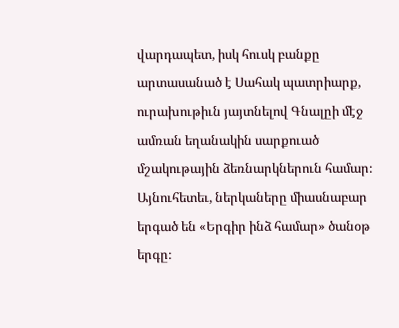վարդապետ, իսկ հուսկ բանքը արտասանած է Սահակ պատրիարք, ուրախութիւն յայտնելով Գնալըի մէջ ամռան եղանակին սարքուած մշակութային ձեռնարկներուն համար։ Այնուհետեւ, ներկաները միասնաբար երգած են «Երգիր ինձ համար» ծանօթ երգը։